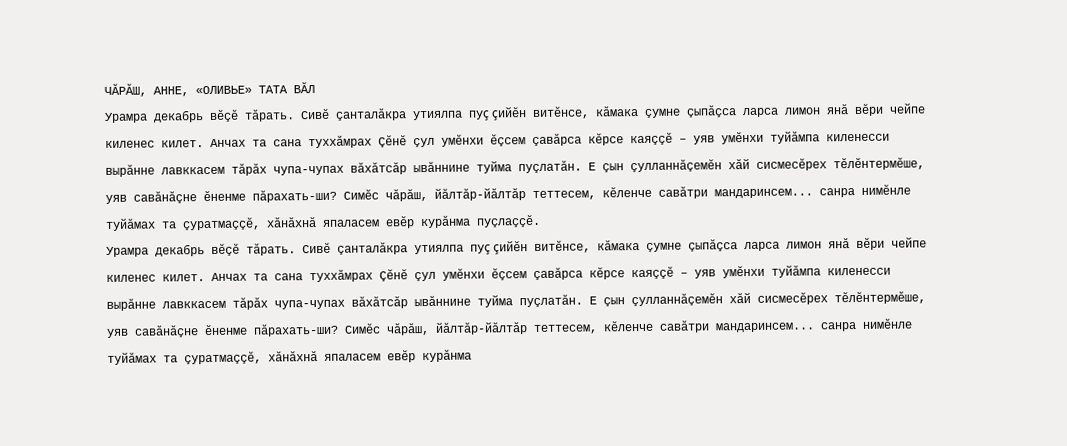ЧĂРĂШ, АННЕ, «ОЛИВЬЕ» ТАТА ВĂЛ
Урамра декабрь вӗçӗ тăрать. Сивӗ çанталăкра утиялпа пуç çийӗн витӗнсе, кăмака çумне çыпăçса ларса лимон янă вӗри чейпе киленес килет. Анчах та сана туххăмрах Çӗнӗ çул умӗнхи ӗçсем çавăрса кӗрсе каяççӗ – уяв умӗнхи туйăмпа киленесси вырăнне лавккасем тăрăх чупа-чупах вăхăтсăр ывăннине туйма пуçлатăн. Е çын çулланнăçемӗн хăй сисмесӗрех тӗлӗнтермӗше, уяв савăнăçне ӗненме пăрахать-ши? Симӗс чăрăш, йăлтăр-йăлтăр теттесем, кӗленче савăтри мандаринсем... санра нимӗнле туйăмах та çуратмаççӗ, хăнăхнă япаласем евӗр курăнма пуçлаççӗ.
Урамра декабрь вӗçӗ тăрать. Сивӗ çанталăкра утиялпа пуç çийӗн витӗнсе, кăмака çумне çыпăçса ларса лимон янă вӗри чейпе киленес килет. Анчах та сана туххăмрах Çӗнӗ çул умӗнхи ӗçсем çавăрса кӗрсе каяççӗ – уяв умӗнхи туйăмпа киленесси вырăнне лавккасем тăрăх чупа-чупах вăхăтсăр ывăннине туйма пуçлатăн. Е çын çулланнăçемӗн хăй сисмесӗрех тӗлӗнтермӗше, уяв савăнăçне ӗненме пăрахать-ши? Симӗс чăрăш, йăлтăр-йăлтăр теттесем, кӗленче савăтри мандаринсем... санра нимӗнле туйăмах та çуратмаççӗ, хăнăхнă япаласем евӗр курăнма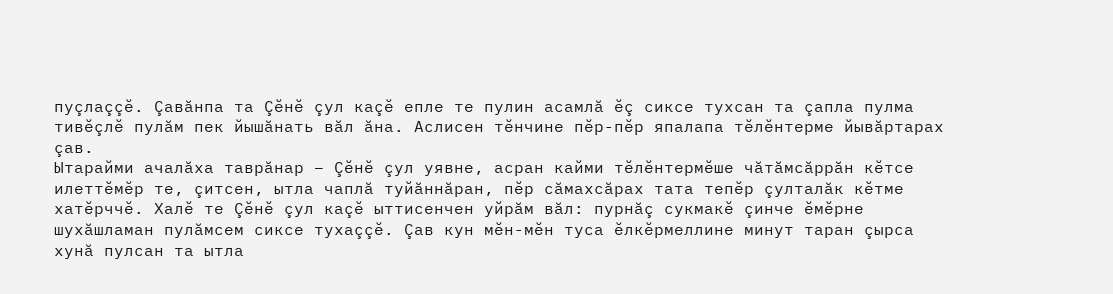пуçлаççӗ. Çавăнпа та Çӗнӗ çул каçӗ епле те пулин асамлă ӗç сиксе тухсан та çапла пулма тивӗçлӗ пулăм пек йышăнать вăл ăна. Аслисен тӗнчине пӗр-пӗр япалапа тӗлӗнтерме йывăртарах çав.
Ытарайми ачалăха таврăнар – Çӗнӗ çул уявне, асран кайми тӗлӗнтермӗше чăтăмсăррăн кӗтсе илеттӗмӗр те, çитсен, ытла чаплă туйăннăран, пӗр сăмахсăрах тата тепӗр çулталăк кӗтме хатӗрччӗ. Халӗ те Çӗнӗ çул каçӗ ыттисенчен уйрăм вăл: пурнăç сукмакӗ çинче ӗмӗрне шухăшламан пулăмсем сиксе тухаççӗ. Çав кун мӗн-мӗн туса ӗлкӗрмеллине минут таран çырса хунă пулсан та ытла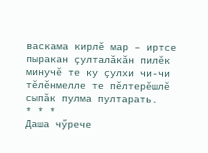васкама кирлӗ мар – иртсе пыракан çулталăкăн пилӗк минучӗ те ку çулхи чи-чи тӗлӗнмелле те пӗлтерӗшлӗ сыпăк пулма пултарать.
* * *
Даша чӳрече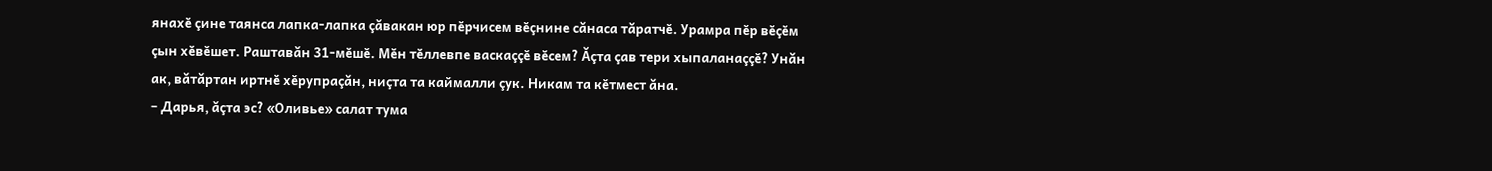янахӗ çине таянса лапка-лапка çăвакан юр пӗрчисем вӗçнине сăнаса тăратчӗ. Урамра пӗр вӗçӗм çын хӗвӗшет. Раштавăн 31-мӗшӗ. Мӗн тӗллевпе васкаççӗ вӗсем? Ăçта çав тери хыпаланаççӗ? Унăн ак, вăтăртан иртнӗ хӗрупраçăн, ниçта та каймалли çук. Никам та кӗтмест ăна.
– Дарья, ăçта эс? «Оливье» салат тума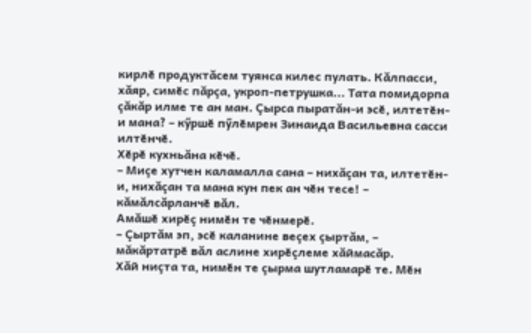кирлӗ продуктăсем туянса килес пулать. Кăлпасси, хăяр, симӗс пăрçа, укроп-петрушка... Тата помидорпа çăкăр илме те ан ман. Çырса пыратăн-и эсӗ, илтетӗн-и мана? – кӳршӗ пӳлӗмрен Зинаида Васильевна сасси илтӗнчӗ.
Хӗрӗ кухньăна кӗчӗ.
– Миçе хутчен каламалла сана – нихăçан та, илтетӗн-и, нихăçан та мана кун пек ан чӗн тесе! – кăмăлсăрланчӗ вăл.
Амăшӗ хирӗç нимӗн те чӗнмерӗ.
– Çыртăм эп, эсӗ каланине веçех çыртăм, – мăкăртатрӗ вăл аслине хирӗçлеме хăймасăр.
Хăй ниçта та, нимӗн те çырма шутламарӗ те. Мӗн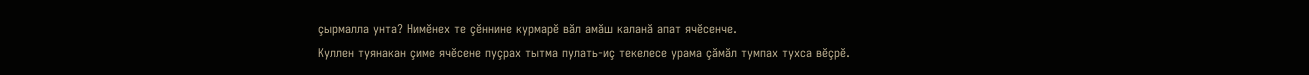çырмалла унта? Нимӗнех те çӗннине курмарӗ вăл амăш каланă апат ячӗсенче.
Куллен туянакан çиме ячӗсене пуçрах тытма пулать-иç текелесе урама çăмăл тумпах тухса вӗçрӗ.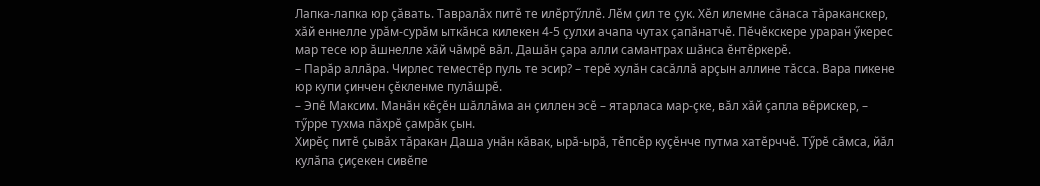Лапка-лапка юр çăвать. Тавралăх питӗ те илӗртӳллӗ. Лӗм çил те çук. Хӗл илемне сăнаса тăраканскер, хăй еннелле урăм-сурăм ыткăнса килекен 4-5 çулхи ачапа чутах çапăнатчӗ. Пӗчӗкскере ураран ӳкерес мар тесе юр ăшнелле хăй чăмрӗ вăл. Дашăн çара алли самантрах шăнса ӗнтӗркерӗ.
– Парăр аллăра. Чирлес теместӗр пуль те эсир? – терӗ хулăн сасăллă арçын аллине тăсса. Вара пикене юр купи çинчен çӗкленме пулăшрӗ.
– Эпӗ Максим. Манăн кӗçӗн шăллăма ан çиллен эсӗ – ятарласа мар-çке, вăл хăй çапла вӗрискер, – тӳрре тухма пăхрӗ çамрăк çын.
Хирӗç питӗ çывăх тăракан Даша унăн кăвак, ырă-ырă, тӗпсӗр куçӗнче путма хатӗрччӗ. Тӳрӗ сăмса, йăл кулăпа çиçекен сивӗпе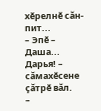хӗрелнӗ сăн-пит...
– Эпӗ – Даша... Дарья! – сăмахӗсене çăтрӗ вăл.
–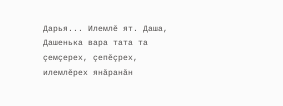Дарья... Илемлӗ ят. Даша, Дашенька вара тата та çемçерех, çепӗçрех, илемлӗрех янăранăн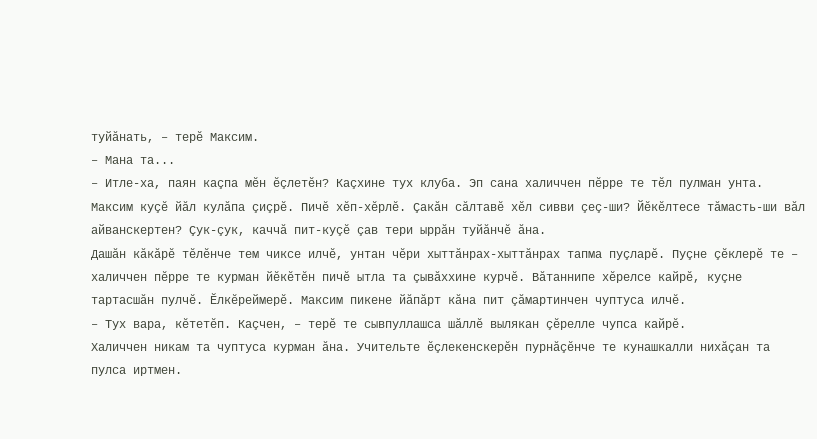туйăнать, – терӗ Максим.
– Мана та...
– Итле-ха, паян каçпа мӗн ӗçлетӗн? Каçхине тух клуба. Эп сана халиччен пӗрре те тӗл пулман унта.
Максим куçӗ йăл кулăпа çиçрӗ. Пичӗ хӗп-хӗрлӗ. Çакăн сăлтавӗ хӗл сивви çеç-ши? Йӗкӗлтесе тăмасть-ши вăл айванскертен? Çук-çук, каччă пит-куçӗ çав тери ыррăн туйăнчӗ ăна.
Дашăн кăкăрӗ тӗлӗнче тем чиксе илчӗ, унтан чӗри хыттăнрах-хыттăнрах тапма пуçларӗ. Пуçне çӗклерӗ те – халиччен пӗрре те курман йӗкӗтӗн пичӗ ытла та çывăххине курчӗ. Вăтаннипе хӗрелсе кайрӗ, куçне тартасшăн пулчӗ. Ӗлкӗреймерӗ. Максим пикене йăпăрт кăна пит çăмартинчен чуптуса илчӗ.
– Тух вара, кӗтетӗп. Каçчен, – терӗ те сывпуллашса шăллӗ вылякан çӗрелле чупса кайрӗ.
Халиччен никам та чуптуса курман ăна. Учительте ӗçлекенскерӗн пурнăçӗнче те кунашкалли нихăçан та пулса иртмен.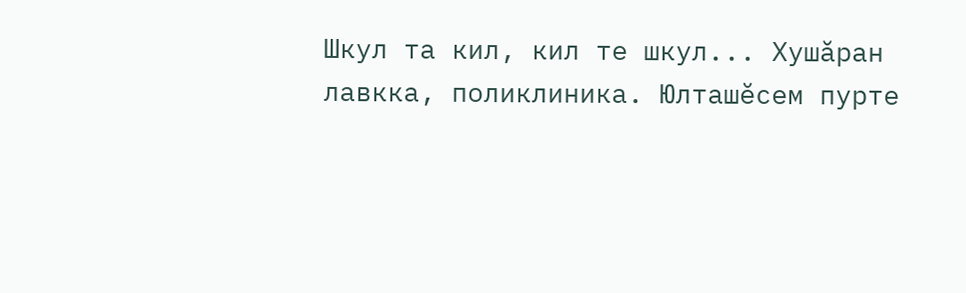Шкул та кил, кил те шкул... Хушăран лавкка, поликлиника. Юлташӗсем пурте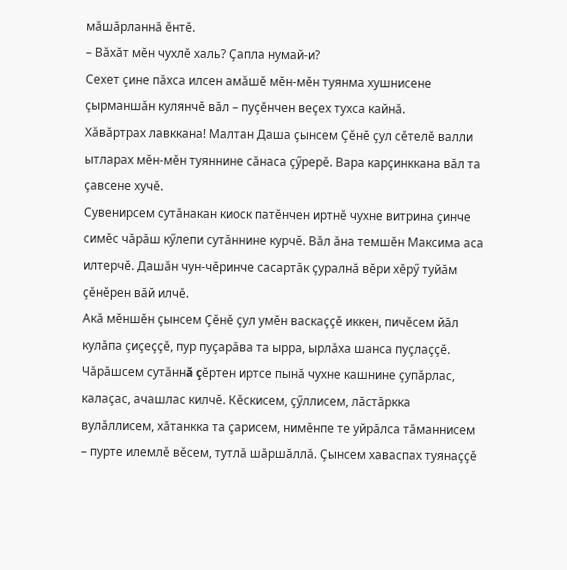мăшăрланнă ӗнтӗ.
– Вăхăт мӗн чухлӗ халь? Çапла нумай-и?
Сехет çине пăхса илсен амăшӗ мӗн-мӗн туянма хушнисене çырманшăн кулянчӗ вăл – пуçӗнчен веçех тухса кайнă.
Хăвăртрах лавккана! Малтан Даша çынсем Çӗнӗ çул сӗтелӗ валли ытларах мӗн-мӗн туяннине сăнаса çӳрерӗ. Вара карçинккана вăл та çавсене хучӗ.
Сувенирсем сутăнакан киоск патӗнчен иртнӗ чухне витрина çинче симӗс чăрăш кӳлепи сутăннине курчӗ. Вăл ăна темшӗн Максима аса илтерчӗ. Дашăн чун-чӗринче сасартăк çуралнă вӗри хӗрӳ туйăм çӗнӗрен вăй илчӗ.
Акă мӗншӗн çынсем Çӗнӗ çул умӗн васкаççӗ иккен, пичӗсем йăл кулăпа çиçеççӗ, пур пуçарăва та ырра, ырлăха шанса пуçлаççӗ.
Чăрăшсем сутăннă çӗртен иртсе пынă чухне кашнине çупăрлас, калаçас, ачашлас килчӗ. Кӗскисем, çӳллисем, лăстăркка вулăллисем, хăтанкка та çарисем, нимӗнпе те уйрăлса тăманнисем – пурте илемлӗ вӗсем, тутлă шăршăллă. Çынсем хаваспах туянаççӗ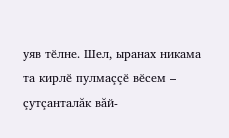уяв тӗлне. Шел, ыранах никама та кирлӗ пулмаççӗ вӗсем – çутçанталăк вăй-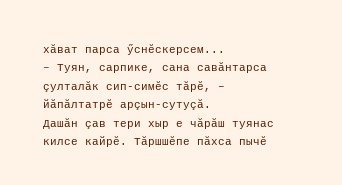хăват парса ӳснӗскерсем...
– Туян, сарпике, сана савăнтарса çулталăк сип-симӗс тăрӗ, – йăпăлтатрӗ арçын-сутуçă.
Дашăн çав тери хыр е чăрăш туянас килсе кайрӗ. Тăршшӗпе пăхса пычӗ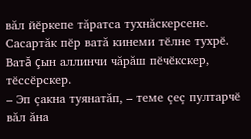вăл йӗркепе тăратса тухнăскерсене. Сасартăк пӗр ватă кинеми тӗлне тухрӗ. Ватă çын аллинчи чăрăш пӗчӗкскер, тӗссӗрскер.
– Эп çакна туянатăп, – теме çеç пултарчӗ вăл ăна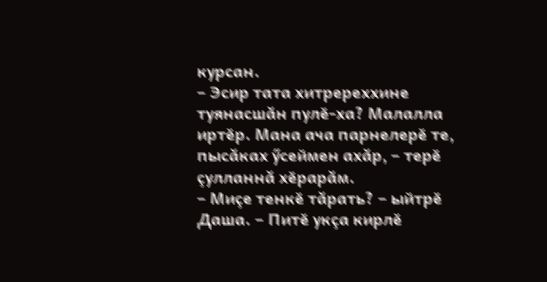курсан.
– Эсир тата хитререххине туянасшăн пулӗ-ха? Малалла иртӗр. Мана ача парнелерӗ те, пысăках ӳсеймен ахăр, – терӗ çулланнă хӗрарăм.
– Миçе тенкӗ тăрать? – ыйтрӗ Даша. – Питӗ укçа кирлӗ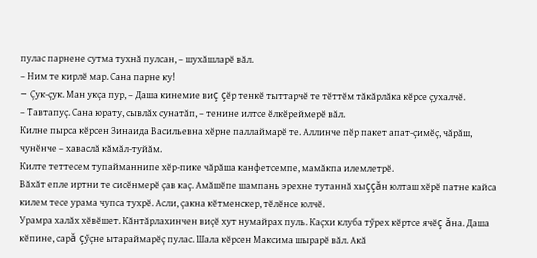пулас парнене сутма тухнă пулсан, – шухăшларӗ вăл.
– Ним те кирлӗ мар. Сана парне ку!
– Çук-çук. Ман укçа пур, – Даша кинемие виç çӗр тенкӗ тыттарчӗ те тӗттӗм тăкăрлăка кӗрсе çухалчӗ.
– Тавтапуç. Сана юрату, сывлăх сунатăп, – тенине илтсе ӗлкӗреймерӗ вăл.
Килне пырса кӗрсен Зинаида Васильевна хӗрне паллаймарӗ те. Аллинче пӗр пакет апат-çимӗç, чăрăш, чунӗнче – хаваслă кăмăл-туйăм.
Килте теттесем тупайманнипе хӗр-пике чăрăша канфетсемпе, мамăкпа илемлетрӗ.
Вăхăт епле иртни те сисӗнмерӗ çав каç. Амăшӗпе шампань эрехне тутаннă хыççăн юлташ хӗрӗ патне кайса килем тесе урама чупса тухрӗ. Асли, çакна кӗтменскер, тӗлӗнсе юлчӗ.
Урамра халăх хӗвӗшет. Кăнтăрлахинчен виçӗ хут нумайрах пуль. Каçхи клуба тӳрех кӗртсе ячӗç ăна. Даша кӗпине, сарă çӳçне ытараймарӗç пулас. Шала кӗрсен Максима шырарӗ вăл. Акă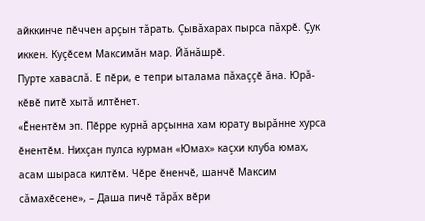айккинче пӗччен арçын тăрать. Çывăхарах пырса пăхрӗ. Çук иккен. Куçӗсем Максимăн мар. Йăнăшрӗ.
Пурте хаваслă. Е пӗри, е тепри ыталама пăхаççӗ ăна. Юрă-кӗвӗ питӗ хытă илтӗнет.
«Ӗнентӗм эп. Пӗрре курнă арçынна хам юрату вырăнне хурса ӗнентӗм. Нихçан пулса курман «Юмах» каçхи клуба юмах, асам шыраса килтӗм. Чӗре ӗненчӗ, шанчӗ Максим сăмахӗсене», – Даша пичӗ тăрăх вӗри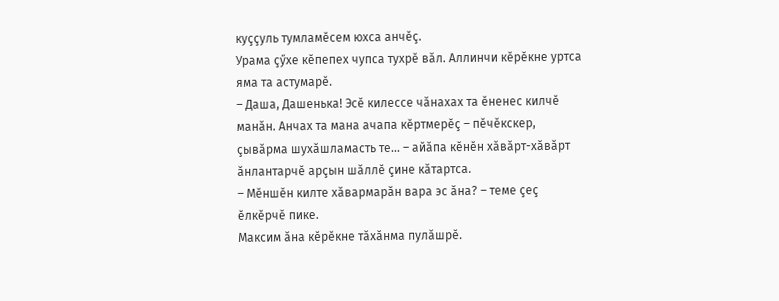куççуль тумламӗсем юхса анчӗç.
Урама çӳхе кӗпепех чупса тухрӗ вăл. Аллинчи кӗрӗкне уртса яма та астумарӗ.
– Даша, Дашенька! Эсӗ килессе чăнахах та ӗненес килчӗ манăн. Анчах та мана ачапа кӗртмерӗç – пӗчӗкскер, çывăрма шухăшламасть те... – айăпа кӗнӗн хăвăрт-хăвăрт ăнлантарчӗ арçын шăллӗ çине кăтартса.
– Мӗншӗн килте хăвармарăн вара эс ăна? – теме çеç ӗлкӗрчӗ пике.
Максим ăна кӗрӗкне тăхăнма пулăшрӗ.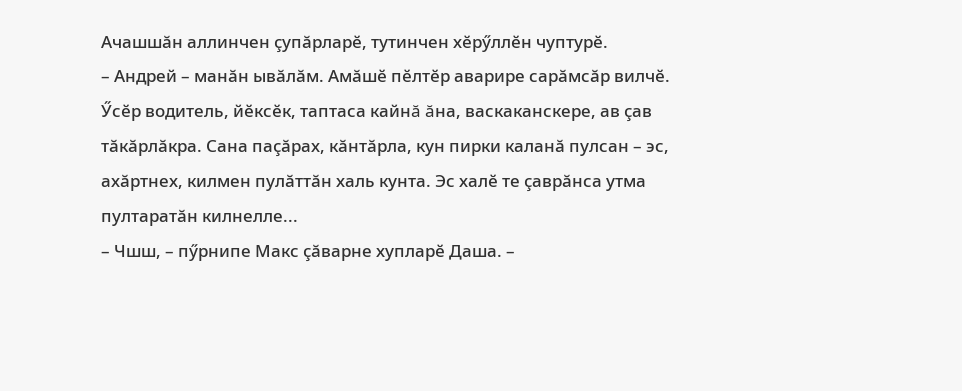Ачашшăн аллинчен çупăрларӗ, тутинчен хӗрӳллӗн чуптурӗ.
– Андрей – манăн ывăлăм. Амăшӗ пӗлтӗр аварире сарăмсăр вилчӗ. Ӳсӗр водитель, йӗксӗк, таптаса кайнă ăна, васкаканскере, ав çав тăкăрлăкра. Сана паçăрах, кăнтăрла, кун пирки каланă пулсан – эс, ахăртнех, килмен пулăттăн халь кунта. Эс халӗ те çаврăнса утма пултаратăн килнелле...
– Чшш, – пӳрнипе Макс çăварне хупларӗ Даша. –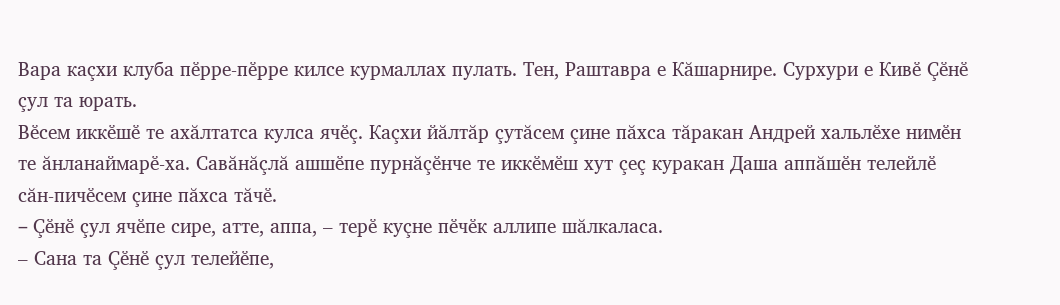Вара каçхи клуба пӗрре-пӗрре килсе курмаллах пулать. Тен, Раштавра е Кăшарнире. Сурхури е Кивӗ Çӗнӗ çул та юрать.
Вӗсем иккӗшӗ те ахăлтатса кулса ячӗç. Каçхи йăлтăр çутăсем çине пăхса тăракан Андрей хальлӗхе нимӗн те ăнланаймарӗ-ха. Савăнăçлă ашшӗпе пурнăçӗнче те иккӗмӗш хут çеç куракан Даша аппăшӗн телейлӗ сăн-пичӗсем çине пăхса тăчӗ.
– Çӗнӗ çул ячӗпе сире, атте, аппа, – терӗ куçне пӗчӗк аллипе шăлкаласа.
– Сана та Çӗнӗ çул телейӗпе,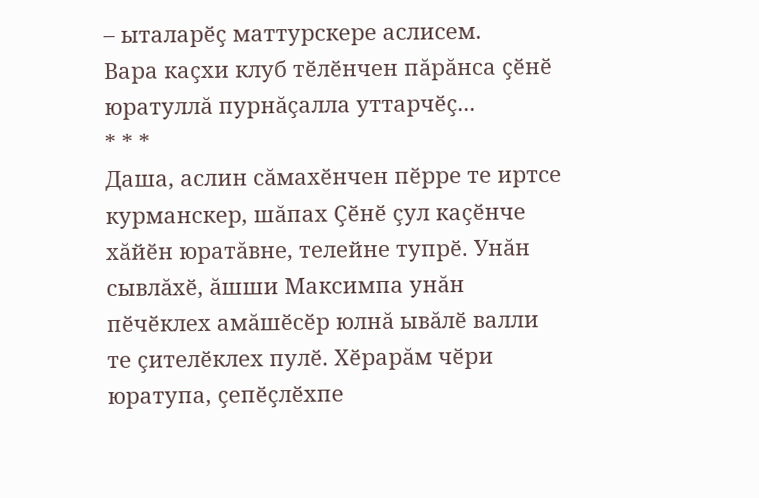– ыталарӗç маттурскере аслисем.
Вара каçхи клуб тӗлӗнчен пăрăнса çӗнӗ юратуллă пурнăçалла уттарчӗç...
* * *
Даша, аслин сăмахӗнчен пӗрре те иртсе курманскер, шăпах Çӗнӗ çул каçӗнче хăйӗн юратăвне, телейне тупрӗ. Унăн сывлăхӗ, ăшши Максимпа унăн пӗчӗклех амăшӗсӗр юлнă ывăлӗ валли те çителӗклех пулӗ. Хӗрарăм чӗри юратупа, çепӗçлӗхпе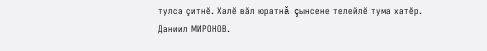тулса çитнӗ. Халӗ вăл юратнă çынсене телейлӗ тума хатӗр.
Даниил МИРОНОВ.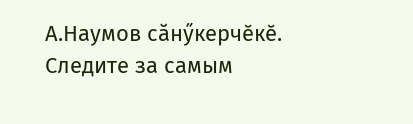А.Наумов сăнӳкерчӗкӗ.
Следите за самым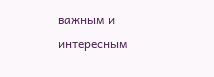важным и интересным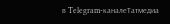в Telegram-каналеТатмедиа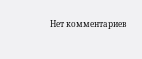Нет комментариев